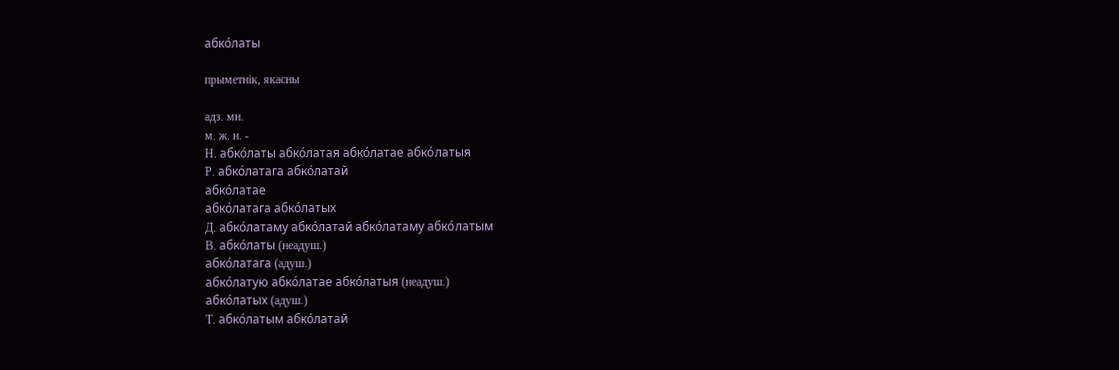абко́латы

прыметнік, якасны

адз. мн.
м. ж. н. -
Н. абко́латы абко́латая абко́латае абко́латыя
Р. абко́латага абко́латай
абко́латае
абко́латага абко́латых
Д. абко́латаму абко́латай абко́латаму абко́латым
В. абко́латы (неадуш.)
абко́латага (адуш.)
абко́латую абко́латае абко́латыя (неадуш.)
абко́латых (адуш.)
Т. абко́латым абко́латай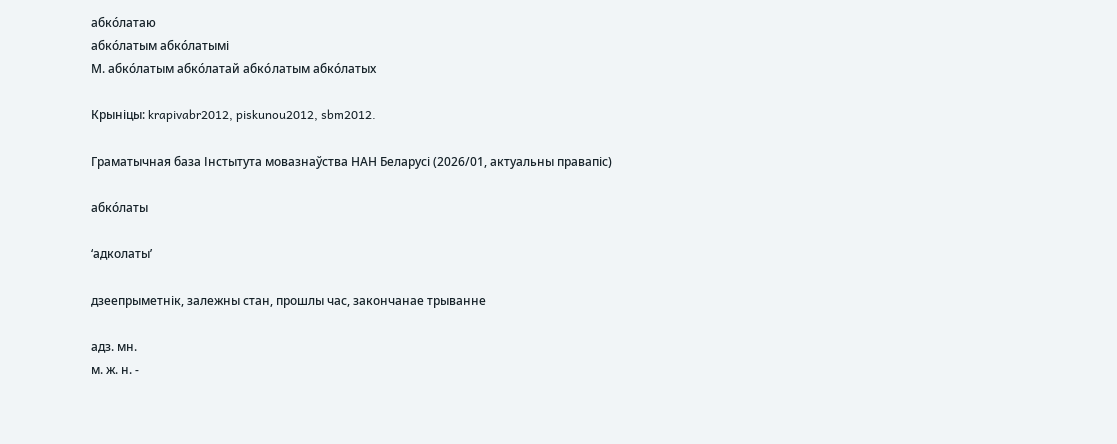абко́латаю
абко́латым абко́латымі
М. абко́латым абко́латай абко́латым абко́латых

Крыніцы: krapivabr2012, piskunou2012, sbm2012.

Граматычная база Інстытута мовазнаўства НАН Беларусі (2026/01, актуальны правапіс)

абко́латы

‘адколаты’

дзеепрыметнік, залежны стан, прошлы час, закончанае трыванне

адз. мн.
м. ж. н. -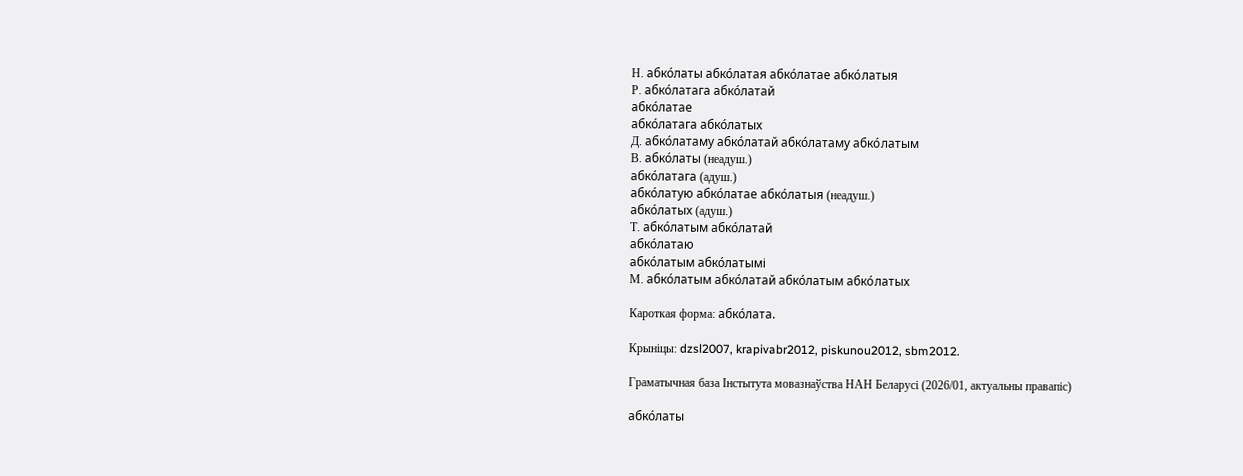Н. абко́латы абко́латая абко́латае абко́латыя
Р. абко́латага абко́латай
абко́латае
абко́латага абко́латых
Д. абко́латаму абко́латай абко́латаму абко́латым
В. абко́латы (неадуш.)
абко́латага (адуш.)
абко́латую абко́латае абко́латыя (неадуш.)
абко́латых (адуш.)
Т. абко́латым абко́латай
абко́латаю
абко́латым абко́латымі
М. абко́латым абко́латай абко́латым абко́латых

Кароткая форма: абко́лата.

Крыніцы: dzsl2007, krapivabr2012, piskunou2012, sbm2012.

Граматычная база Інстытута мовазнаўства НАН Беларусі (2026/01, актуальны правапіс)

абко́латы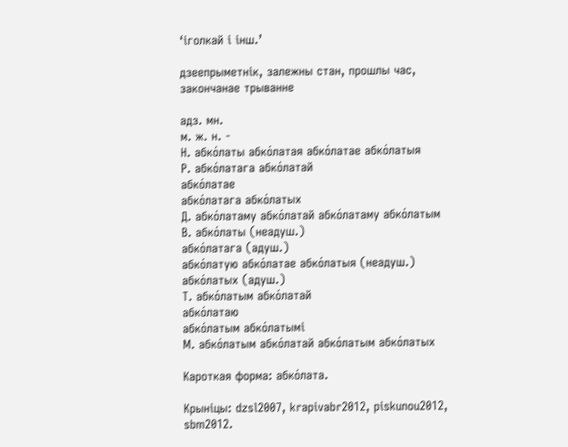‘іголкай і інш.’

дзеепрыметнік, залежны стан, прошлы час, закончанае трыванне

адз. мн.
м. ж. н. -
Н. абко́латы абко́латая абко́латае абко́латыя
Р. абко́латага абко́латай
абко́латае
абко́латага абко́латых
Д. абко́латаму абко́латай абко́латаму абко́латым
В. абко́латы (неадуш.)
абко́латага (адуш.)
абко́латую абко́латае абко́латыя (неадуш.)
абко́латых (адуш.)
Т. абко́латым абко́латай
абко́латаю
абко́латым абко́латымі
М. абко́латым абко́латай абко́латым абко́латых

Кароткая форма: абко́лата.

Крыніцы: dzsl2007, krapivabr2012, piskunou2012, sbm2012.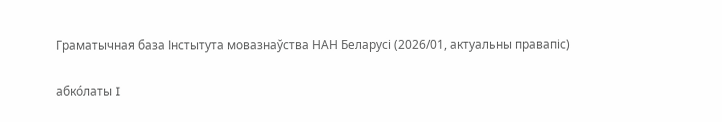Граматычная база Інстытута мовазнаўства НАН Беларусі (2026/01, актуальны правапіс)

абко́латы I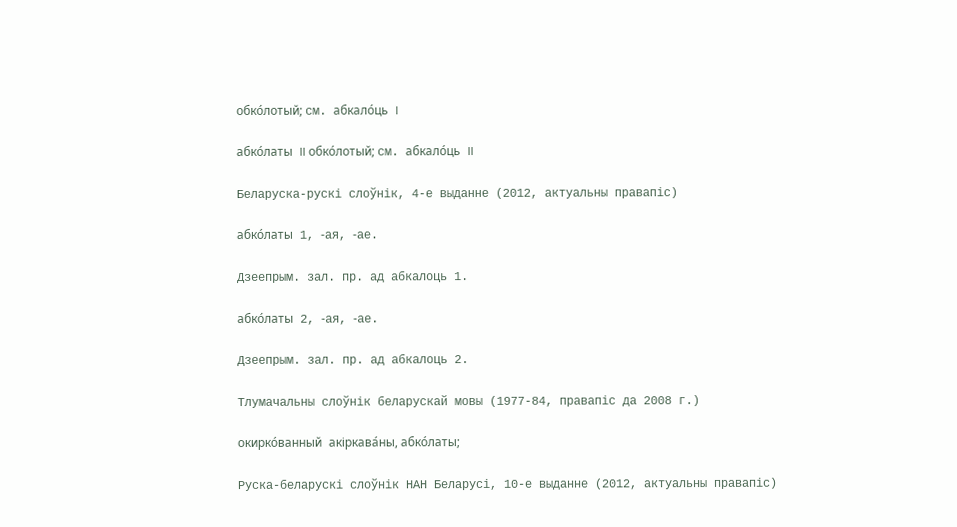обко́лотый; см. абкало́ць I

абко́латы II обко́лотый; см. абкало́ць II

Беларуска-рускі слоўнік, 4-е выданне (2012, актуальны правапіс)

абко́латы 1, ‑ая, ‑ае.

Дзеепрым. зал. пр. ад абкалоць 1.

абко́латы 2, ‑ая, ‑ае.

Дзеепрым. зал. пр. ад абкалоць 2.

Тлумачальны слоўнік беларускай мовы (1977-84, правапіс да 2008 г.)

окирко́ванный акіркава́ны, абко́латы;

Руска-беларускі слоўнік НАН Беларусі, 10-е выданне (2012, актуальны правапіс)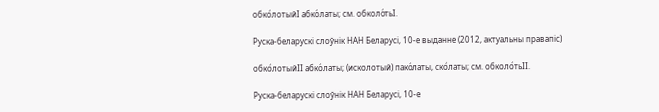обко́лотыйI абко́латы; см. обколо́тьI.

Руска-беларускі слоўнік НАН Беларусі, 10-е выданне (2012, актуальны правапіс)

обко́лотыйII абко́латы; (исколотый) пако́латы, ско́латы; см. обколо́тьII.

Руска-беларускі слоўнік НАН Беларусі, 10-е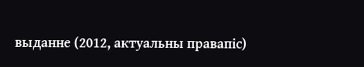выданне (2012, актуальны правапіс)